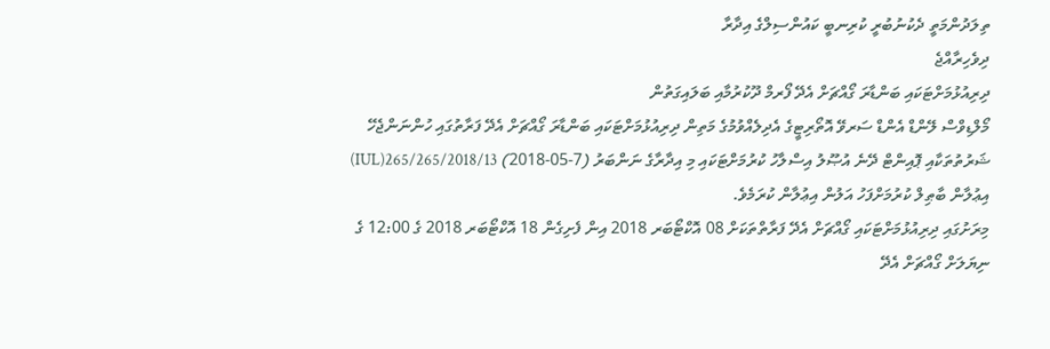ތިލަދުންމަތީ ދެކުނުބުރީ ކުރިނބީ ކައުންސިލްގެ އިދާރާ
ދިވެހިރާއްޖެ
ދިރިއުޅުމަށްޓަކައި ބަންޑާރަ ގޯއްޗަށް އެދޭ ފޯރމް ދޫކުރުމާއި ބަލައިގަތުން
މޯލްޑިވްސް ލޭންޑް އެންޑް ސަރވޭ އޮތޯރިޓީގެ އެދިލެއްވުމުގެ މަތިން ދިރިއުޅުމަށްޓަކައި ބަންޑާރަ ގޯއްޗަށް އެދޭ ފަރާތުގައި ހުންނަންޖެހޭ ޝަރުތުތަކާއި ޕޮއިންޓް ދޭނެ އުޞޫލު އިސްލާހު ކުރުމަށްޓަކައި މި އިދާރާގެ ނަންބަރު (7-05-2018) 265/265/2018/13(IUL) އިޢުލާން ބާޠިލް ކުރުމަށްފަހު އަލުން އިޢުލާން ކުރަމެވެ.
މިރަށުގައި ދިރިއުޅުމަށްޓަކައި ގޯއްޗަށް އެދޭ ފަރާތްތަކަށް 08 އޮކްޓޯބަރ 2018 އިން ފެށިގެން 18 އޮކްޓޯބަރ 2018 ގެ 12:00 ގެ ނިޔަލަށް ގޯއްޗަށް އެދޭ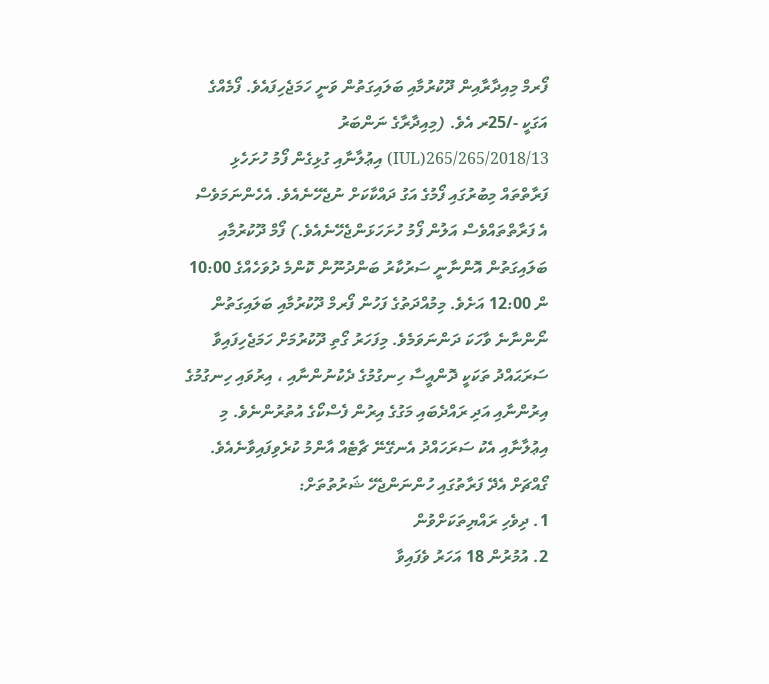ފޯރމް މިއިދާރާއިން ދޫކުރުމާއި ބަލައިގަތުން ވަނީ ހަމަޖެހިފައެވެ. ފޯމެއްގެ އަގަކީ -/25ރ އެވެ. (މިއިދާރާގެ ނަންބަރު 265/265/2018/13(IUL) އިޢުލާނާއި ގުޅިގެން ފޯމު ހުށަހެޅި ފަރާތްތައް މިބުރުގައި ފޯމުގެ އަގު ދައްކާކަށް ނުޖެހޭނެއެވެ. އެހެންނަމަވެސް އެ ފަރާތްތައްވެސް އަލުން ފޯމު ހުށަހަޅަންޖެހޭނެއެވެ.) ފޯމް ދޫކުރުމާއި ބަލައިގަތުން އޮންނާނީ ސަރުކާރު ބަންދުނޫން ކޮންމެ ދުވަހެއްގެ 10:00 ން 12:00 އަށެވެ. މިމުއްދަތުގެ ފަހުން ފޯރމް ދޫކުރުމާއި ބަލައިގަތުން ނޯންނާނެ ވާހަކަ ދަންނަވަމެވެ. މިފަހަރު ގޯތި ދޫކުރުމަށް ހަމަޖެހިފައިވާ ސަރަޙައްދު ތަކަކީ ދޮންއީސާ ހިނގުމުގެ ދެކުނުންނާއި ، އިރުވައި ހިނގުމުގެ އިރުންނާއި އަދި ރައްދެބައި މަގުގެ އިރުން ފެސްކޯގެ އުތުރުންނެވެ. މި އިޢުލާނާއި އެކު ސަރަހައްދު އެނގޭނޭ ޗާޓެއް އާންމު ކުރެވިފައިވާނެއެވެ.
ގޯއްޗަށް އެދޭ ފަރާތުގައި ހުންނަންޖެހޭ ޝަރުތުތަށް:
1. ދިވެހި ރައްޔިތަކަށްވުން
2. އުމުރުން 18 އަހަރު ވެފައިވާ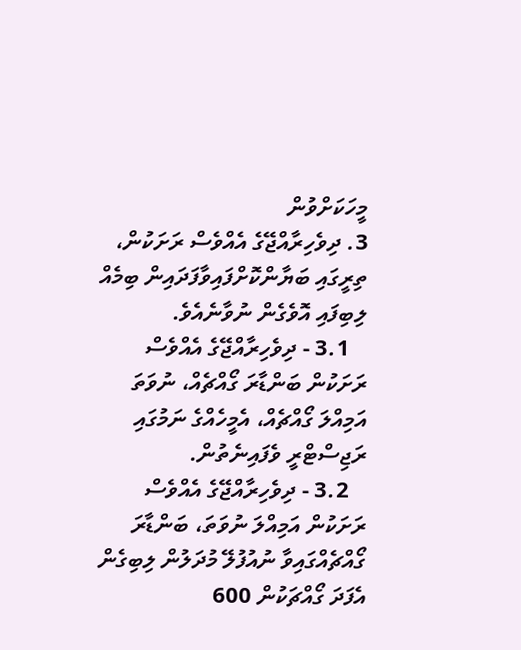މީހަކަށްވުން
3. ދިވެހިރާއްޖޭގެ އެއްވެސް ރަށަކުން، ތިރީގައި ބަޔާންކޮށްފައިވާފަދައިން ބިމެއް ލިބިފައި އޮވެގެން ނުވާނެއެވެ.
   3.1 - ދިވެހިރާއްޖޭގެ އެއްވެސް ރަށަކުން ބަންޑާރަ ގޯއްޗެއް، ނުވަތަ އަމިއްލަ ގޯއްޗެއް، އެމީހެއްގެ ނަމުގައި ރަޖިސްޓްރީ ވެފައިނެތުން.
   3.2 - ދިވެހިރާއްޖޭގެ އެއްވެސް ރަށަކުން އަމިއްލަ ނުވަތަ، ބަންޑާރަ ގޯއްޗެއްގައިވާ ނުއުފުލޭ މުދަލުން ލިބިގެން އެފަދަ ގޯއްޗަކުން 600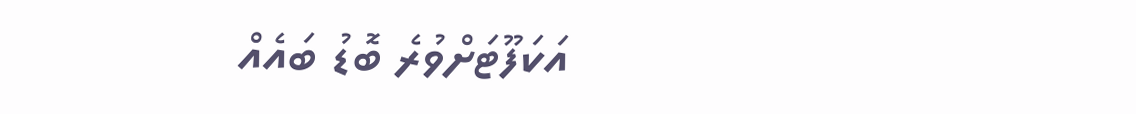އަކަފޫޓަށްވުރެ ބޮޑު ބައެއް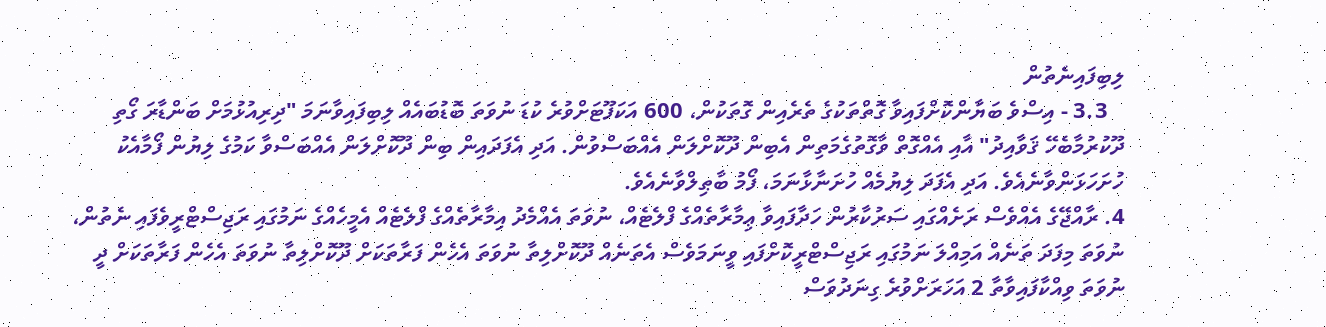ލިބިފައިނެތުން
   3.3 - އިސްވެ ބަޔާންކޮށްފައިވާ ގޮތްތަކުގެ ތެރެއިން ގޮތަކުން، 600 އަކަފޫޓަށްވުރެ ކުޑަ ނުވަތަ ބޮޑުބައެއް ލިބިފައިވާނަމަ "ދިރިއުޅުމަށް ބަންޑާރަ ގޯތި ދޫކުރުމާބެހޭ ޤަވާއިދު" އާއި އެއްގޮތް ވާގޮތުގެމަތިން އެބިން ދޫކޮށްލަން އެއްބަސްވުން. އަދި އެފަދައިން ބިން ދޫކޮށްލަން އެއްބަސްވާ ކަމުގެ ލިޔުން ފޯމާއެކު ހުށަހަޅަންވާނެއެވެ. އަދި އެފަދަ ލިޔުމެއް ހުށަނާޅާނަމަ، ފޯމު ބާޠިލްވާނެއެވެ.
4. ރާއްޖޭގެ އެއްވެސް ރަށެއްގައި ސަރުކާރުން ހަދާފައިވާ ޢިމާރާތެއްގެ ފްލެޓެއް، ނުވަތަ އެއްމެދު އިމާރާތެއްގެ ފްލެޓެއް އެމީހެއްގެ ނަމުގައި ރަޖިސްޓްރީވެފައި ނެތުން، ނުވަތަ މިފަދަ ތަނެއް އަމިއްލަ ނަމުގައި ރަޖިސްޓްރީކޮށްފައި ވީނަމަވެސް އެތަނެއް ދޫކޮށްލިތާ ނުވަތަ އެހެން ފަރާތަކަށް ދޫކޮށްލިތާ ނުވަތަ އެހެން ފަރާތަކަށް ދީ ނުވަތަ ވިއްކާފައިވާތާ 2 އަހަރަށްވުރެ ގިނަދުވަސް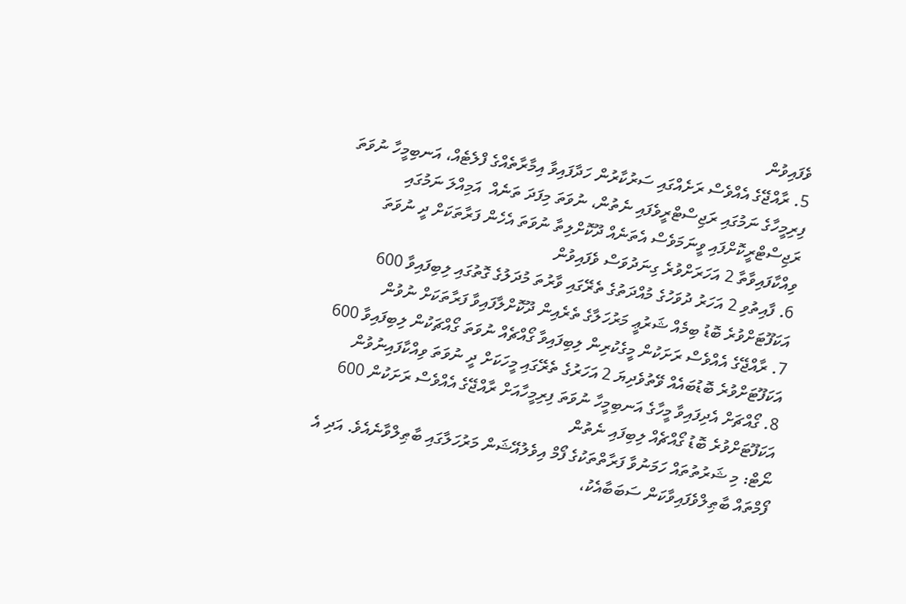ވެފައިވުން
5. ރާއްޖޭގެ އެއްވެސް ރަށެއްގައި ސަރުކާރުން ހަދާފައިވާ އިމާރާތެއްގެ ފްލެޓެއް، އަނބިމީހާ ނުވަތަ ފިރިމީހާގެ ނަމުގައި ރަޖިސްޓްރީވެފައި ނެތުން، ނުވަތަ މިފަދަ ތަނެއް  އަމިއްލަ ނަމުގައި ރަޖިސްޓްރީކޮށްފައި ވީނަމަވެސް އެތަނެއް ދޫކޮށްލިތާ ނުވަތަ އެހެން ފަރާތަކަށް ދީ ނުވަތަ ވިއްކާފައިވާތާ 2 އަހަރަށްވުރެ ގިނަދުވަސް ވެފައިވުން
6. ފާއިތުވި 2 އަހަރު ދުވަހުގެ މުއްދަތުގެ ތެރޭގައި ވާރުތަ މުދަލުގެ ގޮތުގައި ލިބިފައިވާ 600 އަކަފޫޓަށްވުރެ ބޮޑު ބިމެއް ޝަރުޢީ މަރުހަލާގެ ތެރެއިން ދޫކޮށްލާފައިވާ ފަރާތަކަށް ނުވުން
7. ރާއްޖޭގެ އެއްވެސް ރަށަކުން މީގެކުރިން ލިބިފައިވާ ގޯއްޗެއް ނުވަތަ ގޯއްޗަކުން ލިބިފައިވާ 600 އަކަފޫޓަށްވުރެ ބޮޑުބައެއް ވޭތުވެދިޔަ 2 އަހަރުގެ ތެރޭގައި މީހަކަށް ދީ ނުވަތަ ވިއްކާފައިނުވުން
8. ގޯއްޗަށް އެދިފައިވާ މީހާގެ އަނބިމީހާ ނުވަތަ ފިރިމީހާއަށް ރާއްޖޭގެ އެއްވެސް ރަށަކުން 600 އަކަފޫޓަށްވުރެ ބޮޑު ގޯއްޗެއް ލިބިފައި ނެތުން
ނޯޓް: މި ޝަރުތުތައް ހަމަނުވާ ފަރާތްތަކުގެ ފޯމް އިވެލުއޭޝަން މަރުހަލާގައި ބާޠިލްވާނެއެވެ. އަދި އެ ފޯމްތައް ބާޠިލްވެފައިވާކަން ސަބަބާއެކު،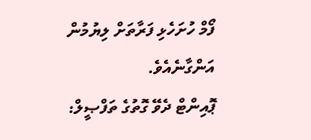ފޯމް ހުށަހެޅި ފަރާތަށް ލިޔުމުން އަންގާނެއެވެ.
ޕޮއިންޓް ދެވޭ ގޮތުގެ ތަފްޞީލް: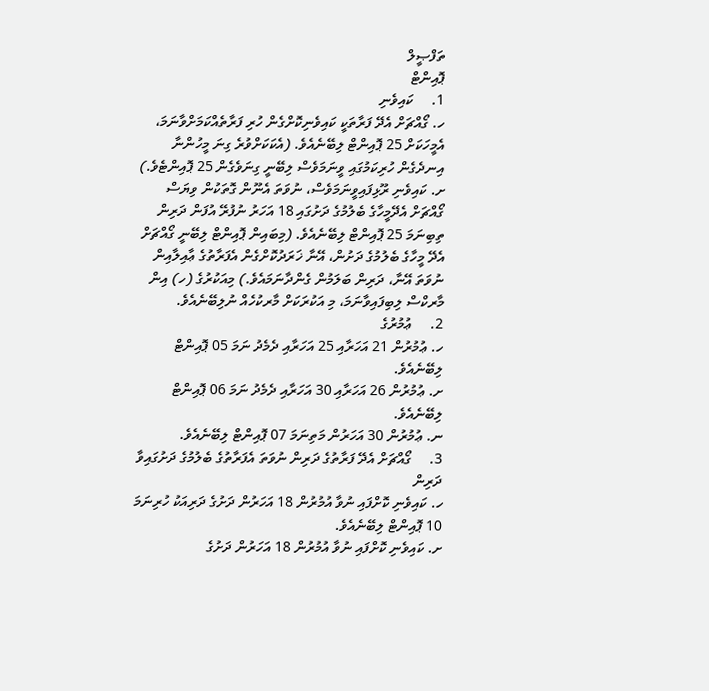ތަފްޞީލް
ޕޮއިންޓް
1.     ކައިވެނި
ހ. ގޯއްޗަށް އެދޭ ފަރާތަކީ ކައިވެނިކޮށްގެން ހުރި ފަރާތެއްކަމަށްވާނަމަ، އެމީހަކަށް 25 ޕޮއިންޓް ލިބޭނެއެވެ. (އެކަކަށްވުރެ ގިނަ މީހުންނާ އިނދެގެން ހުރިކަމުގައި ވީނަމަވެސް ލިބޭނީ ގިނަވެގެން 25 ޕޮއިންޓެވެ.)
ށ. ކައިވެނި ރޫޅިފައިވީނަމަވެސް، ނުވަތަ އެނޫން ގޮތަކުން ވިޔަސް ގޯއްޗަށް އެދޭމީހާގެ ބެލުމުގެ ދަށުގައި 18 އަހަރު ނުފުރޭ އުފަން ދަރިން ތިބިނަމަ 25 ޕޮއިންޓް ލިބޭނެއެވެ. (މިބައިން ޕޮއިންޓް ލިބޭނީ ގޯއްޗަށް އެދޭ މީހާގެ ބެލުމުގެ ދަށުން، އޭނާ ޚަރަދުކޮށްގެން އެފަރާތުގެ ޢާއިލާއިން ނުވަތަ އޭނާ، ދަރިން ބަލަމުން ގެންދާނަމައެވެ.) މިއަކުރުގެ (ހ) އިން މާރކްސް ލިބިފައިވާނަމަ، މި އަކުރަކަށް މާރކުހެއް ނުލިބޭނެއެވެ.
2.     ޢުމުރުގެ
ހ. ޢުމުރުން 21 އަހަރާއި 25 އަހަރާއި ދެމެދު ނަމަ 05 ޕޮއިންޓް ލިބޭނެއެވެ.
ށ. ޢުމުރުން 26 އަހަރާއި 30 އަހަރާއި ދެމެދު ނަމަ 06 ޕޮއިންޓް ލިބޭނެއެވެ.
ނ. ޢުމުރުން 30 އަހަރުން މަތިނަމަ 07 ޕޮއިންޓް ލިބޭނެއެވެ.
3.     ގޯއްޗަށް އެދޭ ފަރާތުގެ ދަރިން ނުވަތަ އެފަރާތުގެ ބެލުމުގެ ދަށުގައިވާ ދަރިން
ހ. ކައިވެނި ކޮށްފައި ނުވާ އުމުރުން 18 އަހަރުން ދަށުގެ ދަރިއަކު ހުރިނަމަ 10 ޕޮއިންޓް ލިބޭނެއެވެ.
ށ. ކައިވެނި ކޮށްފައި ނުވާ އުމުރުން 18 އަހަރުން ދަށުގެ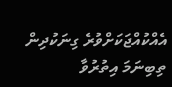އެއްކުއްޖަކަށްވުރެ ގިނަކުދިން ތިބިނަމަ އިތުރުވާ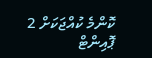ކޮންމެ ކުއްޖަކަށް 2 ޕޮއިންޓް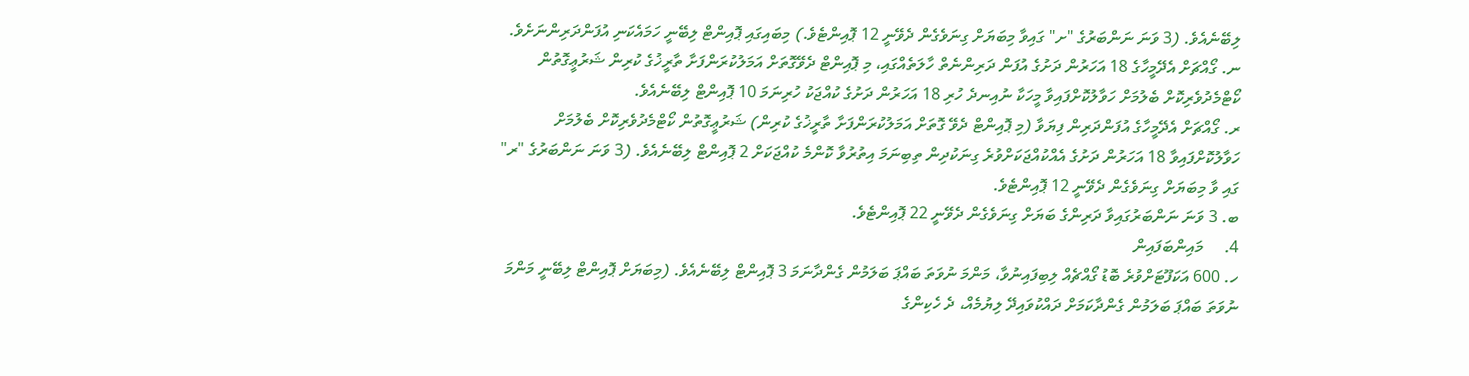ލިބޭނެއެވެ. (3 ވަނަ ނަންބަރުގެ "ށ" ގައިވާ މިބަޔަށް ގިނަވެގެން ދެވޭނީ 12 ޕޮއިންޓެވެ.) މިބައިގައި ޕޮއިންޓް ލިބޭނީ ހަމައެކަނި އުފަންދަރިންނަށެވެ.
ނ. ގޯއްޗަށް އެދޭމީހާގެ 18 އަހަރުން ދަށުގެ އުފަން ދަރިންނެތް ހާލަތެއްގައި، މި ޕޮއިންޓް ދެވޭގޮތަށް އަމަލުކުރަންފަށާ ތާރީޚުގެ ކުރިން ޝަރުޢީގޮތުން ކޯޓްމެދުވެރިކޮށް ބެލުމަށް ހަވާލުކޮށްފައިވާ މީހަކާ ނުއިނދެ ހުރި 18 އަހަރުން ދަށުގެ ކުއްޖަކު ހުރިނަމަ 10 ޕޮއިންޓް ލިބޭނެއެވެ.
ރ. ގޯއްޗަށް އެދޭމީހާގެ އުފަންދަރިން ފިޔަވާ (މި ޕޮއިންޓް ދެވޭ ގޮތަށް އަމަލުކުރަންފަށާ ތާރީޚުގެ ކުރިން) ޝަރުޢީގޮތުން ކޯޓްމެދުވެރިކޮށް ބެލުމަށް ހަވާލުކޮށްފައިވާ 18 އަހަރުން ދަށުގެ އެއްކުއްޖަކަށްވުރެ ގިނަކުދިން ތިބިނަމަ އިތުރުވާ ކޮންމެ ކުއްޖަކަށް 2 ޕޮއިންޓް ލިބޭނެއެވެ. (3 ވަނަ ނަންބަރުގެ "ރ" ގައި ވާ މިބަޔަށް ގިނަވެގެން ދެވޭނީ 12 ޕޮއިންޓެވެ.
ބ. 3 ވަނަ ނަންބަރުގައިވާ ދަރިންގެ ބަޔަށް ގިނަވެގެން ދެވޭނީ 22 ޕޮއިންޓެވެ.
4.     މައިންބަފައިން
ހ. 600 އަކަފޫޓަށްވުރެ ބޮޑު ގޯއްޗެއް ލިބިފައިނުވާ، މަންމަ ނުވަތަ ބައްޕަ ބަލަމުން ގެންދާނަމަ 3 ޕޮއިންޓް ލިބޭނެއެވެ. (މިބަޔަށް ޕޮއިންޓް ލިބޭނީ މަންމަ ނުވަތަ ބައްޕަ ބަލަމުން ގެންދާކަމަށް ދައްކުވައިދޭ ލިޔުމެއް، ދެ ހެކިންގެ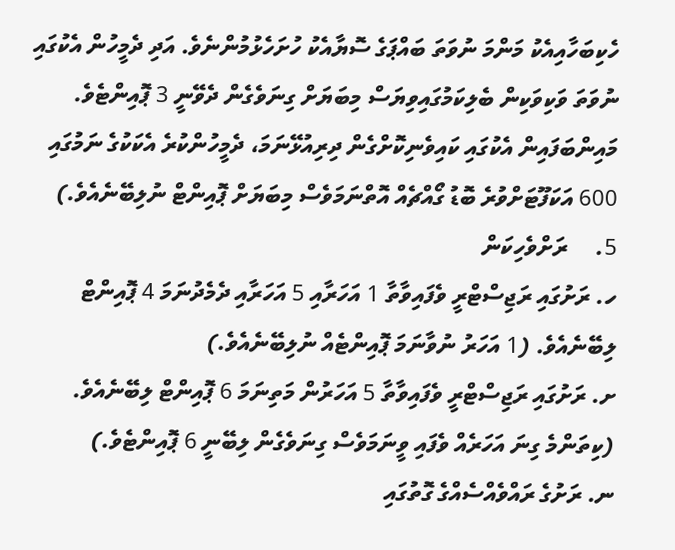ހެކިބަހާއިއެކު މަންމަ ނުވަތަ ބައްޕަގެ ސޮޔާއެކު ހުށަހެޅުމުންނެވެ. އަދި ދެމީހުން އެކުގައި ނުވަތަ ވަކިވަކިން ބެލިކަމުގައިވިޔަސް މިބަޔަށް ގިނަވެގެން ދެވޭނީ 3 ޕޮއިންޓެވެ. މައިންބަފައިން އެކުގައި ކައިވެނިކޮށްގެން ދިރިއުޅޭނަމަ، ދެމީހުންކުރެ އެކަކުގެ ނަމުގައި 600 އަކަފޫޓަށްވުރެ ބޮޑު ގޯއްޗެއް އޮތްނަމަވެސް މިބަޔަށް ޕޮއިންޓް ނުލިބޭނެއެވެ.)
5.     ރަށްވެހިކަން
ހ. ރަށުގައި ރަޖިސްޓްރީ ވެފައިވާތާ 1 އަހަރާއި 5 އަހަރާއި ދެމެދުނަމަ 4 ޕޮއިންޓް ލިބޭނެއެވެ. (1 އަހަރު ނުވާނަމަ ޕޮއިންޓެއް ނުލިބޭނެއެވެ.)
ށ. ރަށުގައި ރަޖިސްޓްރީ ވެފައިވާތާ 5 އަހަރުން މަތިނަމަ 6 ޕޮއިންޓް ލިބޭނެއެވެ. (ކިތަންމެ ގިނަ އަހަރެއް ވެފައި ވީނަމަވެސް ގިނަވެގެން ލިބޭނީ 6 ޕޮއިންޓެވެ.)
ނ. ރަށުގެ ރައްވެއްސެއްގެ ގޮތުގައި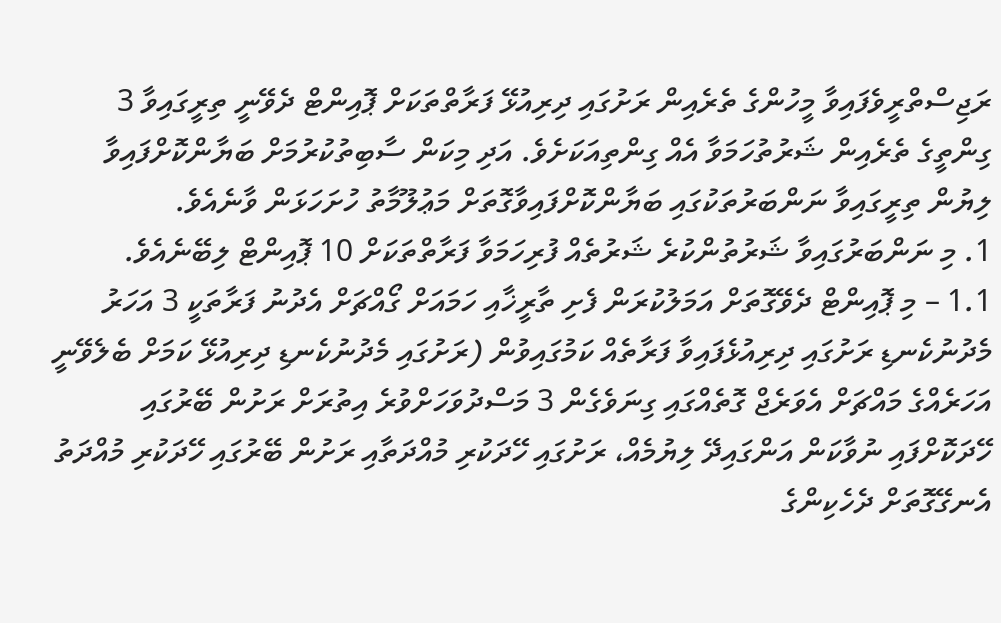ރަޖިސްތްރީވެފައިވާ މީހުންގެ ތެރެއިން ރަށުގައި ދިރިއުޅޭ ފަރާތްތަކަށް ޕޮއިންޓް ދެވޭނީ ތިރީގައިވާ 3 ގިންތީގެ ތެރެއިން ޝަރުތުހަމަވާ އެއް ގިންތިއަކަށެވެ. އަދި މިކަން ސާބިތުކުރުމަށް ބަޔާންކޮށްފައިވާ ލިޔުން ތިރީގައިވާ ނަންބަރުތަކުގައި ބަޔާންކޮށްފައިވާގޮތަށް މަޢުލޫމާތު ހުށަހަޅަން ވާނެއެވެ.
1. މި ނަންބަރުގައިވާ ޝަރުތުންކުރެ ޝަރުތެއް ފުރިހަމަވާ ފަރާތްތަކަށް 10 ޕޮއިންޓް ލިބޭނެއެވެ.
1.1 – މި ޕޮއިންޓް ދެވޭގޮތަށް އަމަލުކުރަން ފެށި ތާރީޚާއި ހަމައަށް ގޯއްޗަށް އެދުނު ފަރާތަކީ 3 އަހަރު މެދުނުކެނޑި ރަށުގައި ދިރިއުޅެފައިވާ ފަރާތެއް ކަމުގައިވުން (ރަށުގައި މެދުނުކެނޑި ދިރިއުޅޭ ކަމަށް ބެލެވޭނީ އަހަރެއްގެ މައްޗަށް އެވަރެޖް ގޮތެއްގައި ގިނަވެގެން 3 މަސްދުވަހަށްވުރެ އިތުރަށް ރަށުން ބޭރުގައި ހޭދަކޮށްފައި ނުވާކަން އަންގައިދޭ ލިޔުމެއް، ރަށުގައި ހޭދަކުރި މުއްދަތާއި ރަށުން ބޭރުގައި ހޭދަކުރި މުއްދަތު އެނގޭގޮތަށް ދެހެކިންގެ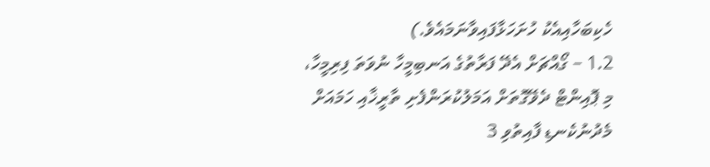ހެކިބަހާއިއެކު ހުށަހަޅާފައިވާނަމައެވެ.)
1.2 – ގޯއްޗަށް އެދޭ ފަރާތުގެ އަނބިމީހާ ނުވަތަ ފިރިމީހާ، މި ޕޮއިންޓް ދެވޭގޮތަށް އަމަލުކުރަންފެށި ތާރީޚާއި ހަމައަށް މެދުނުކެނޑި ފާއިތުވި 3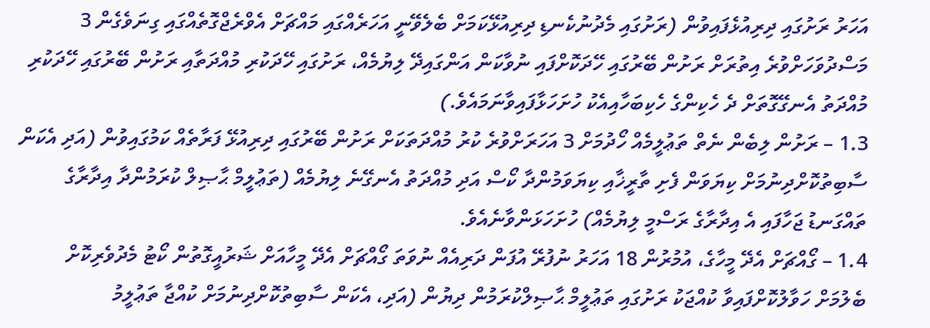އަހަރު ރަށުގައި ދިރިއުޅެފައިވުން (ރަށުގައި މެދުނުކެނޑި ދިރިއުޅޭކަމަށް ބެލެވޭނީ އަހަރެއްގައި މައްޗަށް އެވްރެޖްގޮތެއްގައި ގިނަވެގެން 3 މަސްދުވަހަށްވުރެ އިތުރަށް ރަށުން ބޭރުގައި ހޭދަކޮށްފައި ނުވާކަން އަންގައިދޭ ލިޔުމެއް، ރަށުގައި ހޭދަކުރި މުއްދަތާއި ރަށުން ބޭރުގައި ހޭދަކުރި މުއްދަތު އެނގޭގޮތަށް ދެ ހެކިންގެ ހެކިބަހާއިއެކު ހުށަހަޅާފައިވާނަމައެވެ.)
1.3 – ރަށުން ލިބެން ނެތް ތަޢުލީމެއް ހޯދުމަށް 3 އަހަރަށްވުރެ ކުރު މުއްދަތަކަށް ރަށުން ބޭރުގައި ދިރިއުޅޭ ފަރާތެއް ކަމުގައިވުން (އަދި އެކަން ސާބިތުކޮށްދިނުމަށް ކިޔަވަން ފެށި ތާރީޚާއި ކިޔަވަމުންދާ ކޯސް އަދި މުއްދަތު އެނގޭނެ ލިޔުމެއް (ތަޢުލީމް ޙާޞިލް ކުރަމުންދާ އިދާރާގެ ތައްގަނޑު ޖަހާފައި އެ އިދާރާގެ ރަސްމީ ލިޔުމެއް) ހުށަހަޅަންވާނެއެވެ.
1.4 – ގޯއްޗަށް އެދޭ މީހާގެ، އުމުރުން 18 އަހަރު ނުފުރޭ އުފަން ދަރިއެއް ނުވަތަ ގޯއްޗަށް އެދޭ މީހާއަށް ޝަރުއީގޮތުން ކޯޓު މެދުވެރިކޮށް ބެލުމަށް ހަވާލުކޮށްފައިވާ ކުއްޖަކު ރަށުގައި ތަޢުލީމް ޙާޞިލްކުރަމުން ދިޔުން (އަދި، އެކަން ސާބިތުކޮށްދިނުމަށް ކުއްޖާ ތަޢުލީމު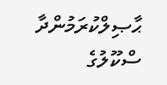ޙާޞިލްކުރަމުންދާ ސްކޫލުގެ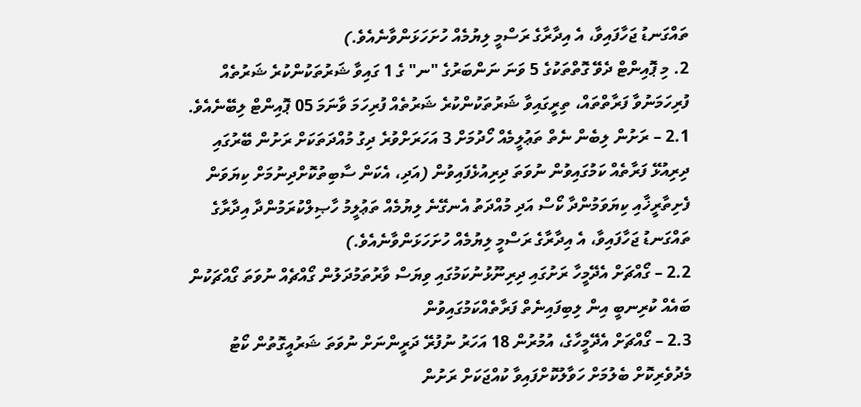ތައްގަނޑު ޖަހާފައިވާ، އެ އިދާރާގެ ރަސްމީ ލިޔުމެއް ހުށަހަޅަންވާނެއެވެ.)
2. މި ޕޮއިންޓް ދެވޭ ގޮތްތަކުގެ 5 ވަނަ ނަންބަރުގެ "ނ" ގެ 1 ގައިވާ ޝަރުތަކުންކުރެ ޝަރުތެއް ފުރިހަމަނުވާ ފަރާތްތައް، ތިރީގައިވާ ޝަރުތަކުންކުރެ ޝަރުތެއް ފުރިހަމަ ވާނަމަ 05 ޕޮއިންޓް ލިބޭނެއެވެ.
2.1 – ރަށުން ލިބެން ނެތް ތަޢުލީމެއް ހޯދުމަށް 3 އަހަރަށްވުރެ ދިގު މުއްދަތަކަށް ރަށުން ބޭރުގައި ދިރިއުޅޭ ފަރާތެއް ކަމުގައިވުން ނުވަތަ ދިރިއުޅެފައިވުން (އަދި، އެކަން ސާބިތުކޮށްދިނުމަށް ކިޔަވަން ފެށިތާރީޚާއި ކިޔަވަމުންދާ ކޯސް އަދި މުއްދަތު އެނގޭނެ ލިޔުމެއް ތަޢުލީމު ހާޞިލްކުރަމުންދާ އިދާރާގެ ތައްގަނޑު ޖަހާފައިވާ، އެ އިދާރާގެ ރަސްމީ ލިޔުމެއް ހުށަހަޅަންވާނެއެވެ.)
2.2 – ގޯއްޗަށް އެދޭމީހާ ރަށުގައި ދިރިނޫޅުނުކަމުގައި ވިޔަސް ވާރުތަމުދަލުން ގޯއްޗެއް ނުވަތަ ގޯއްޗަކުން ބައެއް ކުރިނބީ އިން ލިބިފައިނެތް ފަރާތެއްކަމުގައިވުން
2.3 – ގޯއްޗަށް އެދޭމީހާގެ، އުމުރުން 18 އަހަރު ނުފުރޭ ދަރީންނަށް ނުވަތަ ޝަރުއީގޮތުން ކޯޓު މެދުވެރިކޮށް ބެލުމަށް ހަވާލުކޮށްފައިވާ ކުއްޖަކަށް ރަށުން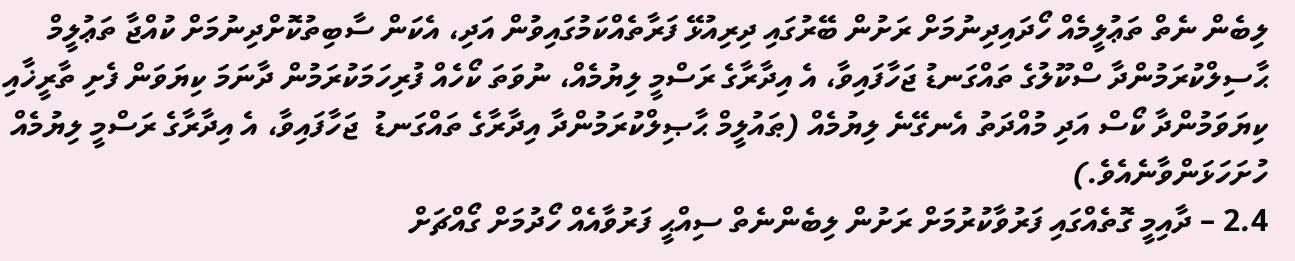ލިބެން ނެތް ތަޢުލީމެއް ހޯދައިދިނުމަށް ރަށުން ބޭރުގައި ދިރިއުޅޭ ފަރާތެއްކަމުގައިވުން އަދި، އެކަން ސާބިތުކޮށްދިނުމަށް ކުއްޖާ ތަޢުލީމް ޙާސިލްކުރަމުންދާ ސްކޫލުގެ ތައްގަނޑު ޖަހާފައިވާ، އެ އިދާރާގެ ރަސްމީ ލިޔުމެއް، ނުވަތަ ކޯހެއް ފުރިހަމަކުރަމުން ދާނަމަ ކިޔަވަން ފެށި ތާރީޚާއި ކިޔަވަމުންދާ ކޯސް އަދި މުއްދަތު އެނގޭނެ ލިޔުމެއް (ޠައުލީމް ޙާޞިލްކުރަމުންދާ އިދާރާގެ ތައްގަނޑު  ޖަހާފައިވާ، އެ އިދާރާގެ ރަސްމީ ލިޔުމެއް ހުށަހަޅަންވާނެއެވެ.)
2.4 – ދާއިމީ ގޮތެއްގައި ފަރުވާކުރުމަށް ރަށުން ލިބެންނެތް ސިއްޙީ ފަރުވާއެއް ހޯދުމަށް ގޯއްޗަށް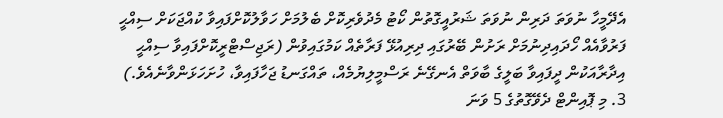އެދޭމީހާ ނުވަތަ ދަރިން ނުވަތަ ޝަރުއީގޮތުން ކޯޓު މެދުވެރިކޮށް ބެލުމަށް ހަވާލުކޮށްފައިވާ ކުއްޖަކަށް ސިއްޙީ ފަރުވާއެއް ހޯދައިދިނުމަށް ރަށުން ބޭރުގައި ދިރިއުޅޭ ފަރާތެއް ކަމުގައިވުން (ރަޖިސްޓްރީކޮށްފައިވާ ސިއްޙީ އިދާރާއަކުން ދީފައިވާ ބަލީގެ ބާވަތް އެނގޭނެ ރަސްމީލިޔުމެއް، ތައްގަނޑު ޖަހާފައިވާ، ހުށަހަޅަންވާނެއެވެ.)
3. މި ޕޮއިންޓް ދެވޭގޮތުގެ 5 ވަނަ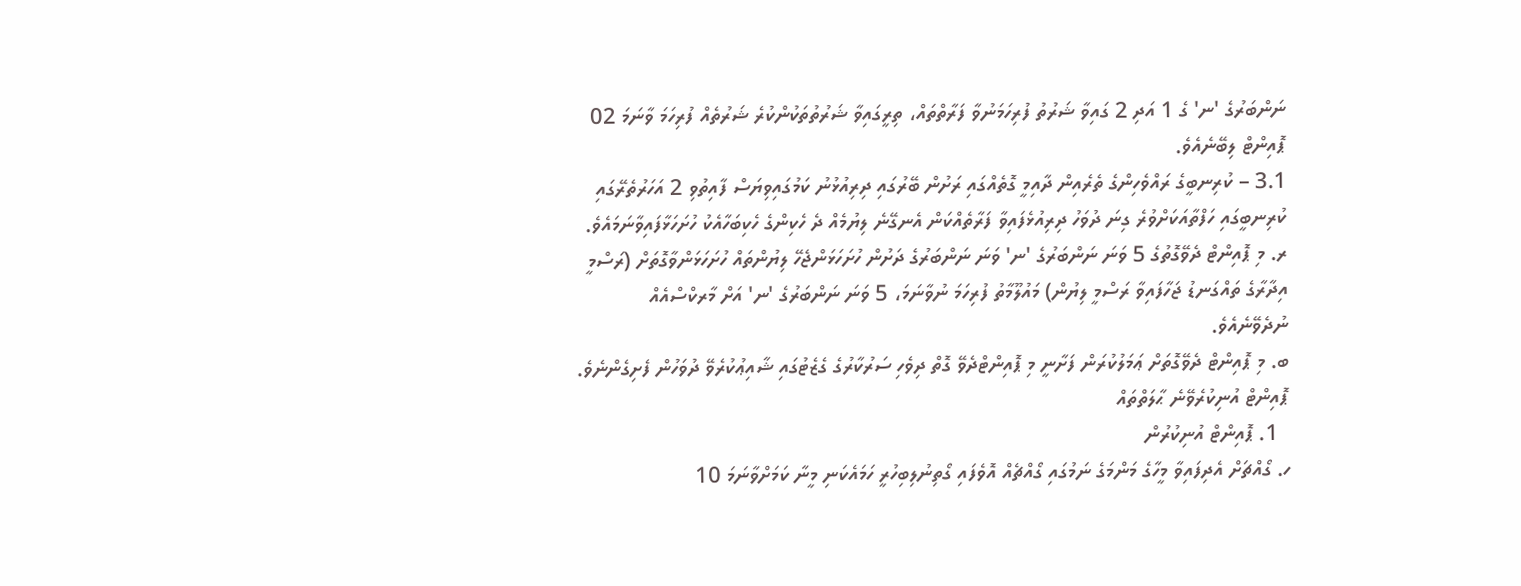ނަންބަރުގެ 'ނ' ގެ 1 އަދި 2 ގައިވާ ޝަރުތު ފުރިހަމަނުވާ ފަރާތްތައް، ތިރީގައިވާ ޝަރުތުތަކުންކުރެ ޝަރުތެއް ފުރިހަމަ ވާނަމަ 02 ޕޮއިންޓް ލިބޭނެއެވެ.
3.1 – ކުރިނބީގެ ރައްވެހިންގެ ތެރެއިން ދާއިމީ ގޮތެއްގައި ރަށުން ބޭރުގައި ދިރިއުޅުނު ކަމުގައިވިޔަސް ފާއިތުވި 2 އަހަރުތެރޭގައި ކުރިނބީގައި ހަފްތާއަކަށްވުރެ ގިނަ ދުވަހު ދިރިއުޅެފައިވާ ފަރާތެއްކަން އެނގޭނެ ލިޔުމެއް ދެ ހެކިންގެ ހެކިބަހާއެކު ހުށަހަޅާފައިވާނަމައެވެ.
ރ. މި ޕޮއިންޓް ދެވޭގޮތުގެ 5 ވަނަ ނަންބަރުގެ 'ނ' ވަނަ ނަންބަރުގެ ދަށުން ހުށަހަޅަންޖެހޭ ލިޔުންތައް ހުށަހަޅަންވާގޮތަށް (ރަސްމީ އިދާރާގެ ތައްގަނޑު ޖަހާފައިވާ ރަސްމީ ލިޔުން) މައުލޫމާތު ފުރިހަމަ ނުވާނަމަ، 5 ވަނަ ނަންބަރުގެ 'ނ' އަށް މާރކްސްއެއް ނުދެވޭނެއެވެ.
ބ. މި ޕޮއިންޓް ދެވޭގޮތަށް ޢަމަލުކުރަން ފަށާނީ މި ޕޮއިންޓްދެވޭ ގޮތް ދިވެހި ސަރުކާރުގެ ގެޒެޓުގައި ޝާއިޢުކުރެވޭ ދުވަހުން ފެށިގެންނެވެ.
ޕޮއިންޓް އުނިކުރެވޭނެ ޙާލަތްތައް
  1. ޕޮއިންޓް އުނިކުރުން
ހ. ގޯއްޗަށް އެދިފައިވާ މީހާގެ މަންމަގެ ނަމުގައި ގޯއްޗެއް އޮވެފައި ގޯތިނުލިބިހުރީ ހަމައެކަނި މީނާ ކަމަށްވާނަމަ 10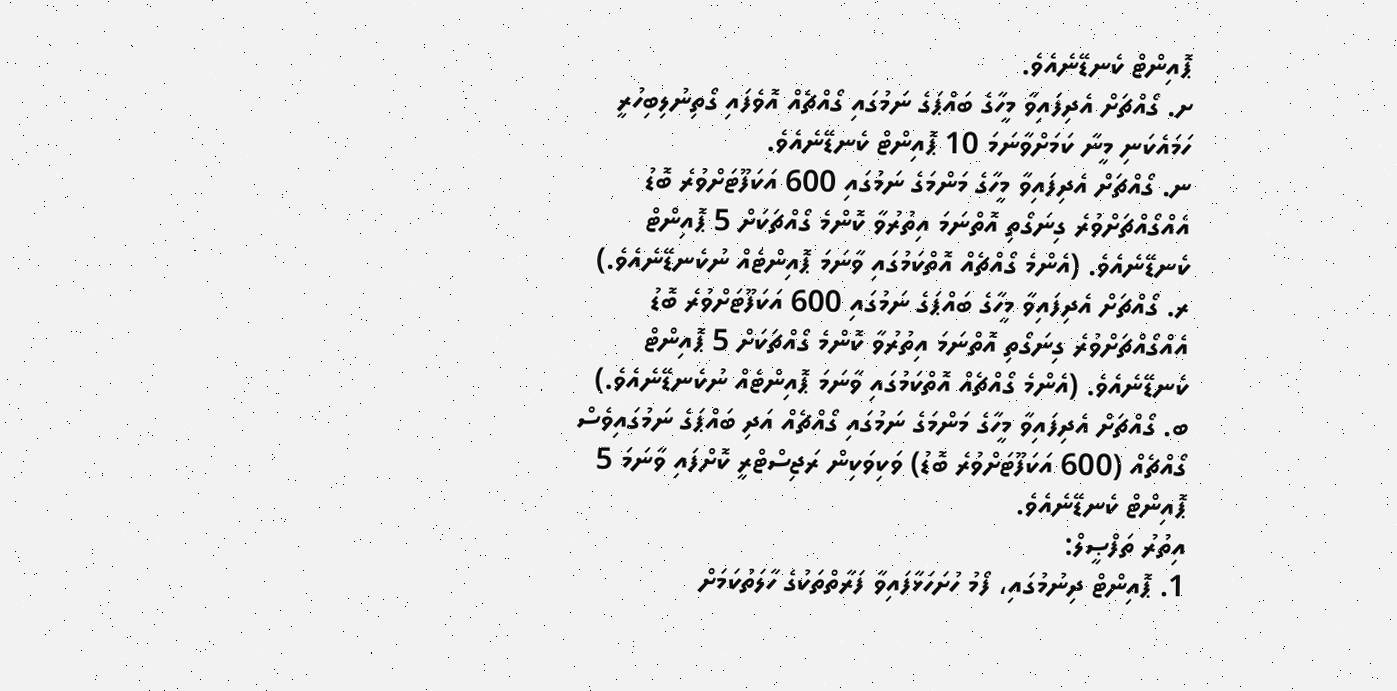ޕޮއިންޓް ކެނޑޭނެއެވެ.
ށ. ގޯއްޗަށް އެދިފައިވާ މީހާގެ ބައްޕަގެ ނަމުގައި ގޯއްޗެއް އޮވެފައި ގޯތިނުލިބިހުރީ ހަމައެކަނި މީނާ ކަމަށްވާނަމަ 10 ޕޮއިންޓް ކެނޑޭނެއެވެ.
ނ. ގޯއްޗަށް އެދިފައިވާ މީހާގެ މަންމަގެ ނަމުގައި 600 އަކަފޫޓަށްވުރެ ބޮޑު އެއްގޯއްޗަށްވުރެ ގިނަގޯތި އޮތްނަމަ އިތުރުވާ ކޮންމެ ގޯއްޗަކަށް 5 ޕޮއިންޓް ކެނޑޭނެއެވެ. (އެންމެ ގޯއްޗެއް އޮތްކަމުގައި ވާނަމަ ޕޮއިންޓެއް ނުކެނޑޭނެއެވެ.)
ރ. ގޯއްޗަށް އެދިފައިވާ މީހާގެ ބައްޕަގެ ނަމުގައި 600 އަކަފޫޓަށްވުރެ ބޮޑު އެއްގޯއްޗަށްވުރެ ގިނަގޯތި އޮތްނަމަ އިތުރުވާ ކޮންމެ ގޯއްޗަކަށް 5 ޕޮއިންޓް ކެނޑޭނެއެވެ. (އެންމެ ގޯއްޗެއް އޮތްކަމުގައި ވާނަމަ ޕޮއިންޓެއް ނުކެނޑޭނެއެވެ.)
ބ. ގޯއްޗަށް އެދިފައިވާ މީހާގެ މަންމަގެ ނަމުގައި ގޯއްޗެއް އަދި ބައްޕަގެ ނަމުގައިވެސް ގޯއްޗެއް (600 އަކަފޫޓަށްވުރެ ބޮޑު) ވަކިވަކިން ރަޖިސްޓްރީ ކޮށްފައި ވާނަމަ 5 ޕޮއިންޓް ކެނޑޭނެއެވެ.
އިތުރު ތަފްޞީލް:
1. ޕޮއިންޓް ދިނުމުގައި، ފޯމު ހުށަހަޅާފައިވާ ފަރާތްތަކުގެ ހާލަތުކަމަށް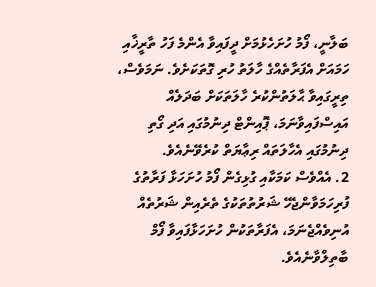ބަލާނީ، ފޯމު ހުށަހެޅުމަށް ދީފައިވާ އެންމެ ފަހު ތާރީޚާއި ހަމައަށް އެފަރާތެއްގެ ހާލަތު ހުރި ގޮތަކަށެވެ. ނަމަވެސް، ތިރީގައިވާ ޙާލަތުންކުރެ ހާލަތަކަށް ބަދަލެއް އައިސްފައިވާނަމަ، ޕޮއިންޓް ދިނުމުގައި އަދި ގޯތި ދިނުމުގައި އެހާލަތައް ރިޢާޔަތް ކުރެވޭނެއެވެ.
2. އެއްވެސް ކަމަކާއި ގުޅިގެން ފޯމު ހުށަހަޅާ ފަރާތުގެ ފުރިހަމަވާންޖެހޭ ޝަރުތުތަކުގެ ތެރެއިން ޝަރުތެއް އުނިވެއްޖެނަމަ، އެފަރާތަކުން ހުށަހަޅާފައިވާ ފޯމް ބާތިލްވާނެއެވެ.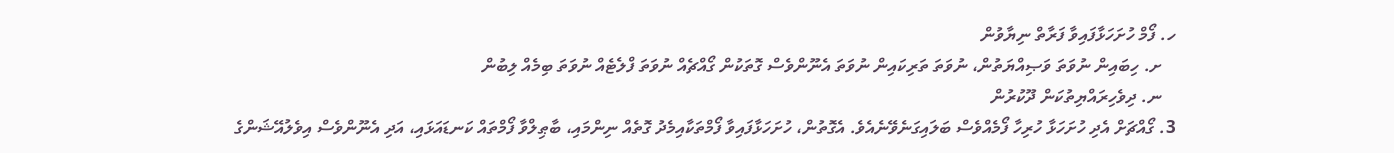ހ. ފޯމް ހުށަހަޅާފައިވާ ފަރާތް ނިޔާވުން
   ށ. ހިބައިން ނުވަތަ ވަޞިއްޔަތުން، ނުވަތަ ތަރިކައިން ނުވަތަ އެނޫންވެސް ގޮތަކުން ގޯއްޗެއް ނުވަތަ ފްލެޓެއް ނުވަތަ ބިމެއް ލިބުން
   ނ. ދިވެހިރައްޔިތުކަން ދޫކުރުން
3. ގޯއްޗަށް އެދި ހުށަހަޅާ ހުރިހާ ފޯމެއްވެސް ބަލައިގަނެވޭނެއެވެ. އެގޮތުން، ހުށަހަޅާފައިވާ ފޯމްތަކާއިމެދު ގޮތެއް ނިންމައި، ބާޠިލްވާ ފޯމްތައް ކަނޑައަޅައި، އަދި އެނޫންވެސް އިވެލުއޭޝަންގެ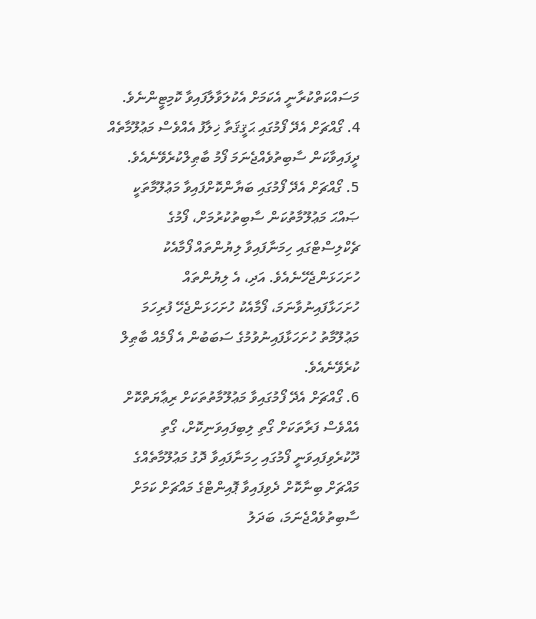މަސައްކަތްކުރާނީ އެކަމަށް އެކުލަވާލާފައިވާ ކޮމިޓީންނެވެ.
4. ގޯއްޗަށް އެދޭ ފޯމުގައި ޙަޤީޤަތާ ޚިލާފު އެއްވެސް މަޢުލޫމާތެއް ދީފައިވާކަން ސާބިތުވެއްޖެނަމަ ފޯމު ބާޠިލްކުރެވޭނެއެވެ.
5. ގޯއްޗަށް އެދޭ ފޯމުގައި ބަޔާންކޮށްފައިވާ މަޢުލޫމާތަކީ ޞައްޙަ މަޢުލޫމާތުކަން ސާބިތުކުރުމަށް، ފޯމުގެ ޗެކްލިސްޓްގައި ހިމަނާފައިވާ ލިޔުންތައް ފޯމާއެކު ހުށަހަޅަންޖެހޭނެއެވެ. އަދި، އެ ލިޔުންތައް ހުށަހަޅާފައިނުވާނަމަ، ފޯމާއެކު ހުށަހަޅަންޖެހޭ ފުރިހަމަ މަޢުލޫމާތު ހުށަހަޅާފައިނުވުމުގެ ސަބަބުން އެ ފޯމެއް ބާޠިލް ކުރެވޭނެއެވެ.
6. ގޯއްޗަށް އެދޭ ފޯމުގައިވާ މަޢުލޫމާތުތަކަށް ރިޢާޔަތްކޮށް އެއްވެސް ފަރާތަކަށް ގޯތި ލިބިފައިވަނިކޮށް، ގޯތި ދޫކުރެވިފައިވަނީ ފޯމުގައި ހިމަނާފައިވާ ދޮގު މަޢުލޫމާތެއްގެ މައްޗަށް ބިނާކޮށް ދެވިފައިވާ ޕޮއިންޓްގެ މައްޗަށް ކަމަށް ސާބިތުވެއްޖެނަމަ، ބަދަލު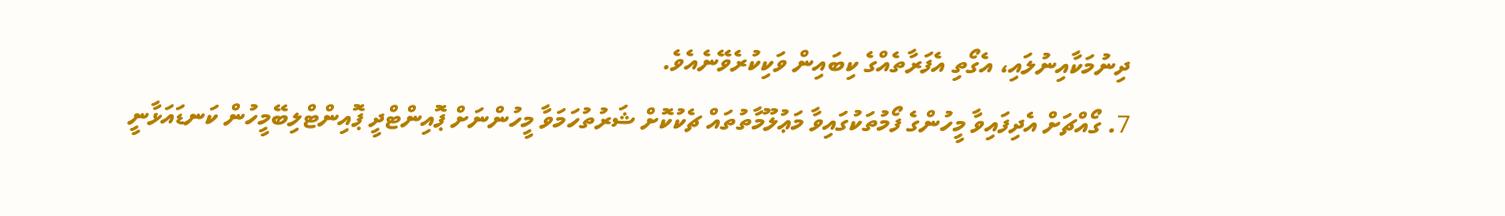ދިނުމަކާއިނުލައި، އެގޯތި އެފަރާތެއްގެ ކިބައިން ވަކިކުރެވޭނެއެވެ.
7. ގޯއްޗަށް އެދިފައިވާ މީހުންގެ ފޯމުތަކުގައިވާ މަޢުލޫމާތުތައް ޗެކުކޮށް ޝަރުތުހަމަވާ މީހުންނަށް ޕޮއިންޓްދީ ޕޮއިންޓްލިބޭމީހުން ކަނޑައަޅާނީ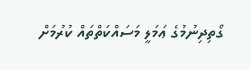ގޯތިދިނުމުގެ ޢަމަލީ މަސައްކަތްތައް ކުރުމަށް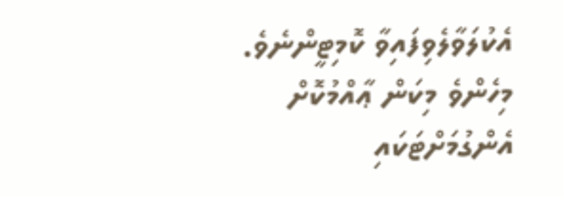އެކުލަވާލެވިފައިވާ ކޮމިޓީންނެވެ.
މިހެންވެ މިކަން ޢާއްމުކޮށް އެންގުމަށްޓަކައި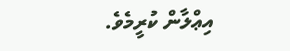އިޢްލާން ކުރީމެވެ.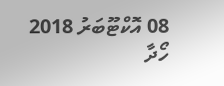08 އޮކްޓޫބަރު 2018
ހޯދާ